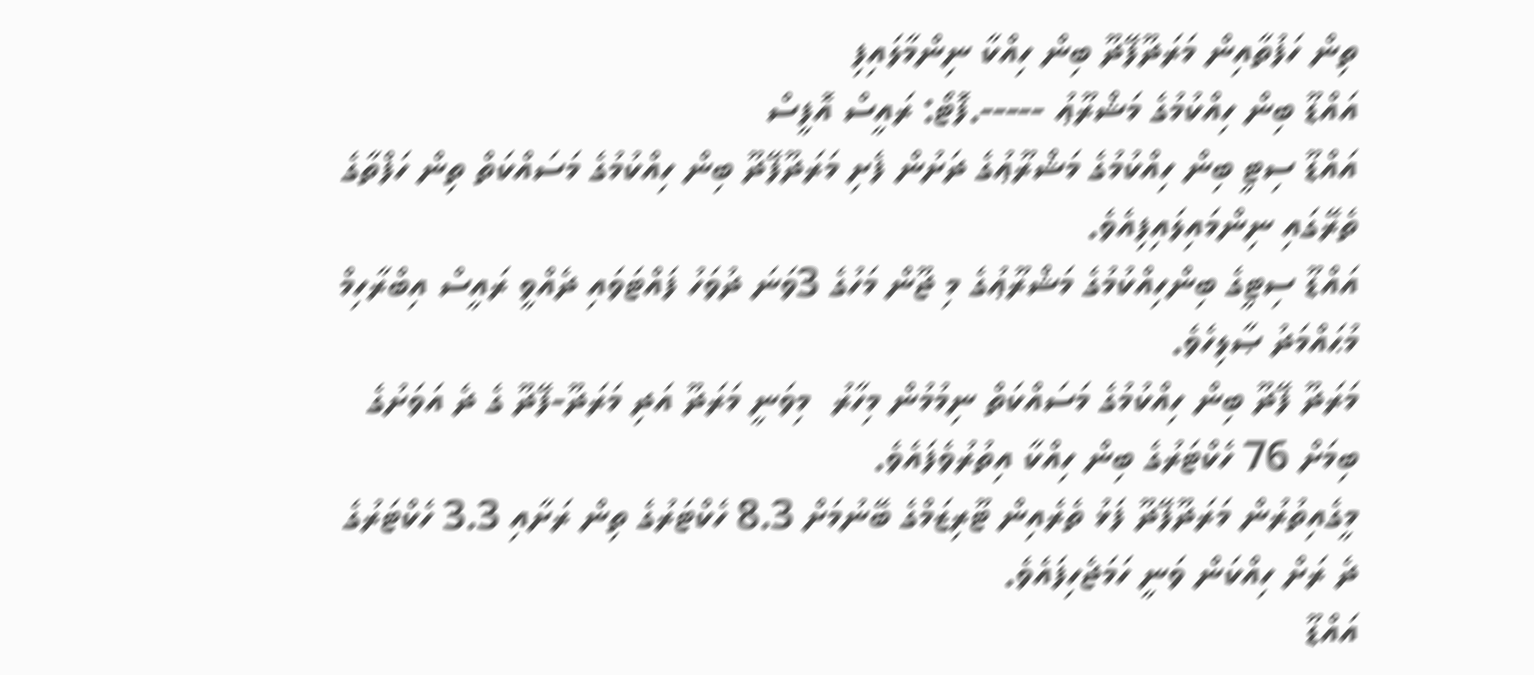ތިން ހަފުތާއިން މަރަދޫފޭދޫ ބިން ހިއްކާ ނިންމާލައިފި
އައްޑޫ ބިން ހިއްކުމުގެ މަޝްރޫޢު -----.ފޮޓޯ: ރައީސް އޮފީސް
އައްޑޫ ސިޓީ ބިން ހިއްކުމުގެ މަޝްރޫޢުގެ ދަށުން ފެށި މަރަދޫފޭދޫ ބިން ހިއްކުމުގެ މަސައްކަތް ތިން ހަފްތާގެ ތެރޭގައި ނިންމައިލައިފިއެވެ.
އައްޑޫ ސިޓީގެ ބިންހިއްކުމުގެ މަޝްރޫޢުގެ މި ޖޫން މަހުގެ 3ވަނަ ދުވަހު ފައްޓަވައި ދެއްވީ ރައީސް އިބްރާހިމް މުޙައްމަދު ޞާލިހެވެ.
މަރަދޫ ފޭދޫ ބިން ހިއްކުމުގެ މަސައްކަތް ނިމުމުން މިހާރު  މިވަނީ މަރަދޫ އަދި މަރަދޫ-ފޭދޫ ގެ ދެ އަވަށުގެ ބިމަށް 76 ހެކްޓަރުގެ ބިން ހިއްކާ އިތުރުވެފައެވެ.
މީގެއިތުރުން މަރަދޫފޭދޫ ފަޅު ތެރެއިން ޓޫރިޒަމްގެ ބޭނުމަށް 8.3 ހެކްޓަރުގެ ތިން ރަށާއި 3.3 ހެކްޓަރުގެ ދެ ރަށް ހިއްކަން ވަނީ ހަމަޖެހިފައެވެ.
އައްޑޫ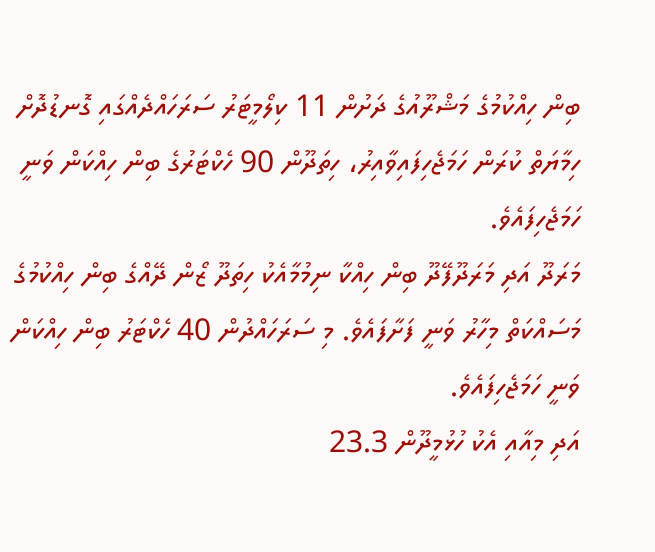ބިން ހިއްކުމުގެ މަޝްރޫއުގެ ދަށުން 11 ކިލޯމީޓަރު ސަރަހައްދެއްގައި ގޮނޑުދޮށް ހިމާޔަތް ކުރަން ހަމަޖެހިފައިވާއިރު، ހިތަދޫން 90 ހެކްޓަރުގެ ބިން ހިއްކަން ވަނީ ހަމަޖެހިފައެވެ.
މަރަދޫ އަދި މަރަދޫފޭދޫ ބިން ހިއްކާ ނިމުމާއެކު ހިތަދޫ ޒޯން ދޭއްގެ ބިން ހިއްކުމުގެ މަސައްކަތް މިހާރު ވަނީ ފަށާފައެވެ. މި ސަރަހައްދުން 40 ހެކްޓަރު ބިން ހިއްކަން ވަނީ ހަމަޖެހިފައެވެ.
އަދި މިއާއި އެކު ހުޅުމީދޫން 23.3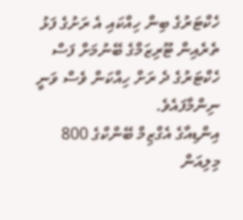ހެކްޓަރުގެ ބިން ހިއްކައި އެ ރަށުގެ ފަޅު ތެރެއިން ޓޫރިޒަމްގެ ބޭނުމަށް ފަސް ހެކްޓަރުގެ ދެ ރަށް ހިއްކަން ވެސް ވަނީ ނިންމާފައެވެ.
އިންޑިއާގެ އެގްޒިމް ބޭންކްގެ 800 މިލިއަން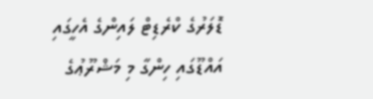ޑޮލަރުގެ ކްރެޑިޓް ލައިންގެ އެހީގައި އައްޑޫގައި ހިންގާ މި މަޝްރޫޢުގެ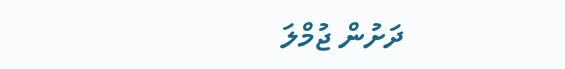ދަށުން ޖުމްލަ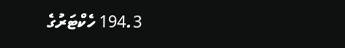194.3 ހެކްޓަރުގެ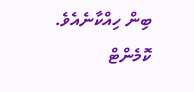ބިން ހިއްކާނެއެވެ.
ކޮމެންޓް